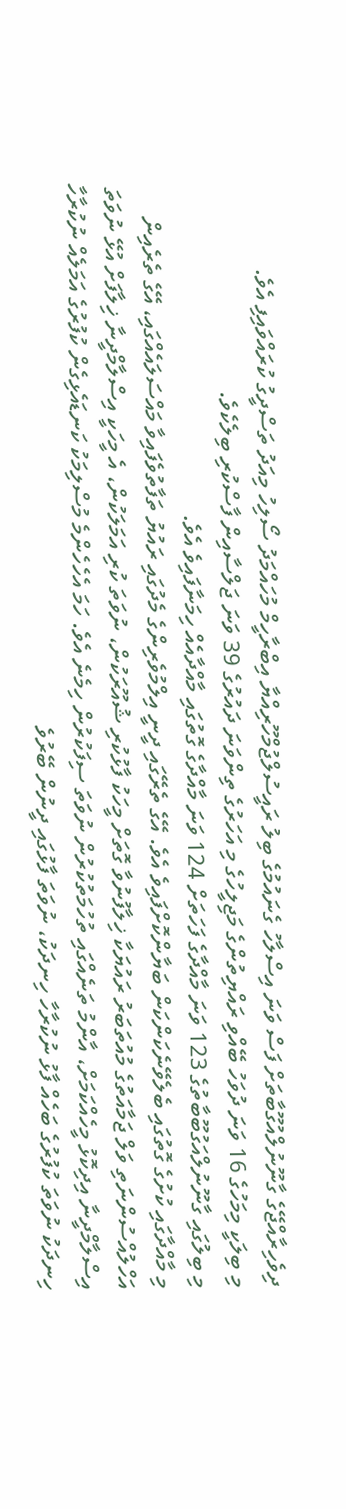ދިވެހިރާއްޖޭގެ ގާނޫނުލްއުގޫބާތަށް ފަސް ވަނަ އިސްލާހު ގެނައުމުގެ ބިލު ރައީސުލްޖުމްހޫރިއްޔާ އިބްރާހީމް މުހައްމަދު ސޯލިހު މިއަދު ތަސްދީގު ކުރައްވައިފި އެވެ.
މި ބިލަކީ މިމަހުގެ 16 ވަނަ ދުވަހު ބޭއްވި ރައްޔިތުންގެ މަޖިލީހުގެ މި އަހަރުގެ ތިންވަނަ ދައުރުގެ 39 ވަނަ ޖަލްސާއިން ފާސްކުރި ބިލެކެވެ.
މި ބިލުގައި ގާނޫނުލްއަގުބޫބާތުގެ 123 ވަނަ މާއްދާގެ ފަހަތަށް 124 ވަނަ މާއްދާގެ ގޮތުގައި މާއްދާއެއް ހިމަނާފައިވެ އެވެ.
މި މާއްދާގައި ކުށުގެ ގޮތުގައި ބެލެވޭނެކަންކަން ބަޔާންކޮށްފައިވެ އެވެ. އޭގެ ތެރޭގައި ދީނީ އިލްމުވެރިންގެ މެދުގައި ރައުޔު ތަފާތުވެފައިވާ މައްސަލައެއްގައި، އޭގެ ތެރެއިން އަހްލުއްސުންނަތި ވަލް ޖަމާއަތުގެ މުއުތަބަރު ރައުޔަކާ ޚިލާފުނުވާ ގޮތަށް މީހަކު ފާޅުކުރި ޝުއޫރަކުން، ނުވަތަ ކުރި އަމަލަކުން، އެ މީހަކީ އިސްލާމްދީނާ ޚިލާފަށް އުޅޭ ނުވަތަ އިސްލާމްދީނާ އިދިކޮޅު މީހެއްކަމަށް، އާންމު ތަނެއްގައި ތުހުމަތުކުރުން ނުވަތަ ސިފަކުރުން ހިމެނެ އެވެ. ހަމަ އެހެހެންމެ މުސްލިމަކު ކަނޑައެޅިގެން ކުފުރުގެ އަމަލެއް ނުކުރާހާ ހިނދަކު ނުވަތަ ކުފުރުގެ ބަހެއް ފާޅު ނުކުރާހާ ހިނދަކު، ނުވަތަ ފާޅުގައި ދީނުން ބޭރުވެ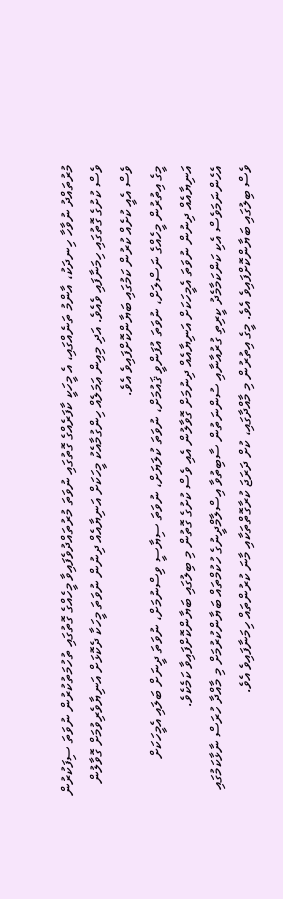މުރުތައްދު ނުވާހާ ހިނދަކު، އާންމު ތަނެއްގައި، އެ މީހަކީ ކާފަރެއްގެ ގޮތުގައި ނުވަތަ މުރުތައްދުވެފައިވާ މީހެއްގެ ގޮތުގައި ތުހުމަތުކުރުން ނުވަތަ ސިފަކުރުން ވެސް ކުށުގެ ގޮތުގައި ހިމަނާފައި ވެއެވެ. އަދި މިއިން ޢަމަލެއް ހިންގުމާއެކު މީހަކަށް އަނިޔާއެއް ދިނުން ނުވަތަ މީހަކާ ދެކޮޅަށް އަނިޔާވެރިވުމަށް ގޮވާލުން ވެސް އެއީ ކުށެއް ކުރުން ކަމުގައި ބަޔާންކޮށްފައިވެ އެވެ.
މީގެ އިތުރުން މީހެއްގެ ނަސްލަށް، ނުވަތަ އުފަންވީ ޤައުމަށް، ނުވަތަ ކުލަޔަށް، ނުވަތަ ސިޔާސީ ވިސްނުމަށް، ނުވަތަ ދީނަށް ބަލައި އެމީހަކަށް އަނިޔާއެއް ދިނުން ނުވަތަ އެމީހަކަށް އަނިޔާއެއް ދިނުމަށް ގޮވާލުން އެއި ވެސް ކުށުގެ ގޮތުން މި ބިލުގައި ބަޔާންކޮށްފައިވާ ކަމެކެވެ.
އެހެންނަމަވެސް އެކި ކަންކަމާމެދު ކީރިތި ގުރުއާނާއި ސުންނަތުން ސާބިތުވާ އިސްލާމްދީނުގެ ހުކުމްތައް ބަޔާންކުރުމަށް މި މާއްދާ ހުރަސް ނާޅާކަމުގައި ވެސް ބިލުގައި ބަޔާންކޮށްފައިވެ އެވެ. މީގެ އިތުރުން މި މާއްދާގައި، ކުށް ދަރަޖަ ކުރާގޮތްތަކާއި މާނަ ކުރުންތައް ހިމަނާފައިވެ އެވެ.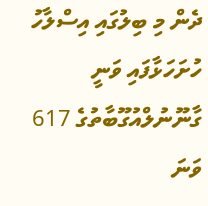ދެން މި ބިލުގައި އިސްލާހު ހުށަހަޅާފައި ވަނީ ގާނޫނުލްއުގޫބާތުގެ 617 ވަނަ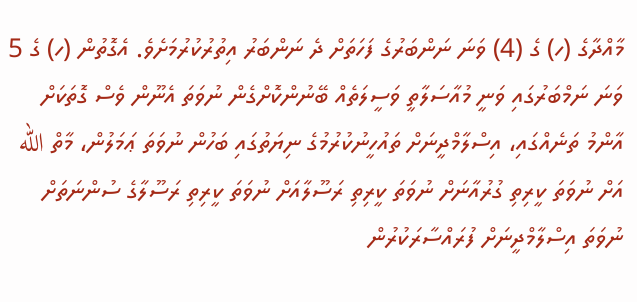މާއްދާގެ (ހ) ގެ (4) ވަނަ ނަންބަރުގެ ފަހަތަށް ދެ ނަންބަރު އިތުރުކުރުމަށެވެ. އެގޮތުން (ހ) ގެ 5 ވަނަ ނަމްބަރުގައި ވަނީ މުއާސަލާތީ ވަސީލަތެއް ބޭނުންކޮށްގެން ނުވަތަ އެނޫން ވެސް ގޮތަކަށް އާންމު ތަނެއްގައި، އިސްލާމްދީނަށް ތައުހީނުކުރުމުގެ ނިޔަތުގައި ބަހުން ނުވަތަ ޢަމަލުން، މާތް الله އަށް ނުވަތަ ކީރިތި ގުރުއާނަށް ނުވަތަ ކީރިތި ރަސޫލާއަށް ނުވަތަ ކީރިތި ރަސޫލާގެ ސުންނަތަށް ނުވަތަ އިސްލާމްދީނަށް ފުރައްސާރަކުރުން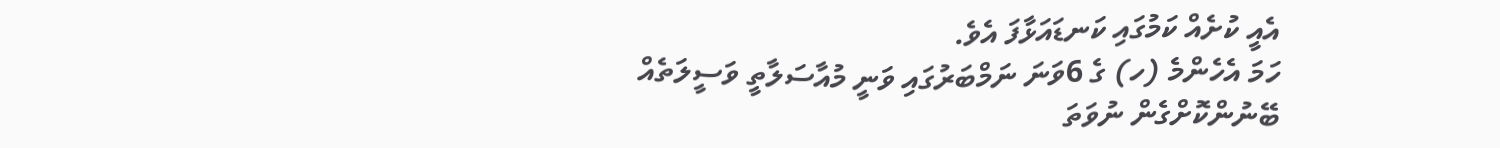އެއީ ކުށެއް ކަމުގައި ކަނޑައަޅާފަ އެވެ.
ހަމަ އެހެންމެ (ހ) ގެ 6ވަނަ ނަމްބަރުގައި ވަނީ މުއާސަލާތީ ވަސީލަތެއް ބޭނުންކޮށްގެން ނުވަތަ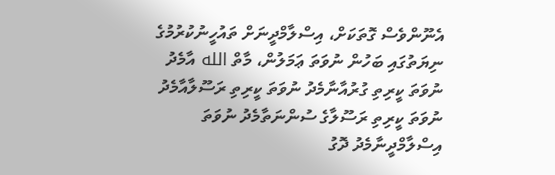އެނޫންވެސް ގޮތަކަށް، އިސްލާމްދީނަށް ތައުހީނުކުރުމުގެ ނިޔަތުގައި ބަހުން ނުވަތަ ޢަމަލުން، މާތް الله އާމެދު ނުވަތަ ކީރިތި ގުރުއާނާމެދު ނުވަތަ ކީރިތި ރަސޫލާއާމެދު ނުވަތަ ކީރިތި ރަސޫލާގެ ސުންނަތާމެދު ނުވަތަ އިސްލާމްދީނާމެދު ދޮގު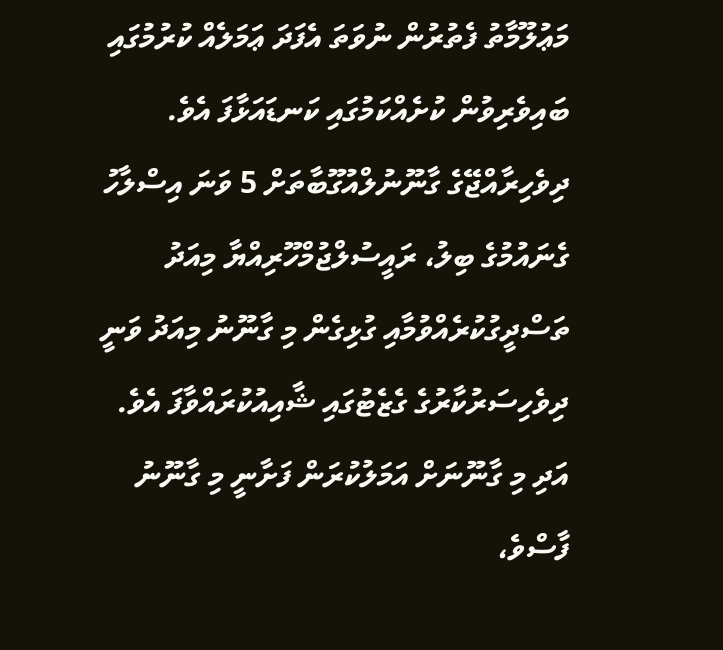މަޢުލޫމާތު ފެތުރުން ނުވަތަ އެފަދަ ޢަމަލެއް ކުރުމުގައި ބައިވެރިވުން ކުށެއްކަމުގައި ކަނޑައަޅާފަ އެވެ.
ދިވެހިރާއްޖޭގެ ގާނޫނުލްއުގޫބާތަށް 5 ވަނަ އިސްލާހު ގެނައުމުގެ ބިލު، ރައީސުލްޖުމްހޫރިއްޔާ މިއަދު ތަސްދީގުކުރެއްވުމާއި ގުޅިގެން މި ގާނޫނު މިއަދު ވަނީ ދިވެހިސަރުކާރުގެ ގެޒެޓުގައި ޝާއިއުކުރައްވާފަ އެވެ. އަދި މި ގާނޫނަށް އަމަލުކުރަން ފަށާނީ މި ގާނޫނު ފާސްވެ،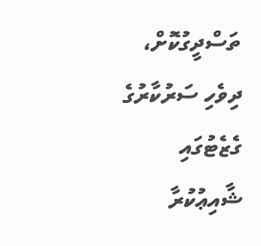ތަސްދީގުކޮށް، ދިވެހި ސަރުކާރުގެ ގެޒެޓުގައި ޝާއިޢުކުރާ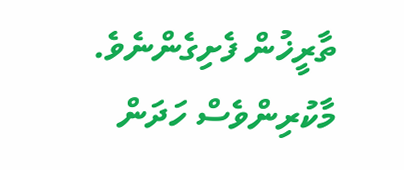ތާރީޚުން ފެށިގެންނެވެ.
މާކުރިންވެސް ހަދަން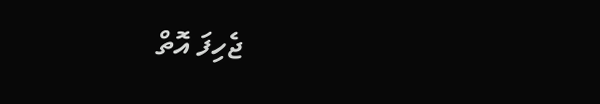ޖެހިފަ އޮތް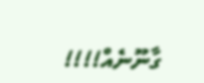ގާނޫނެއް!!!!